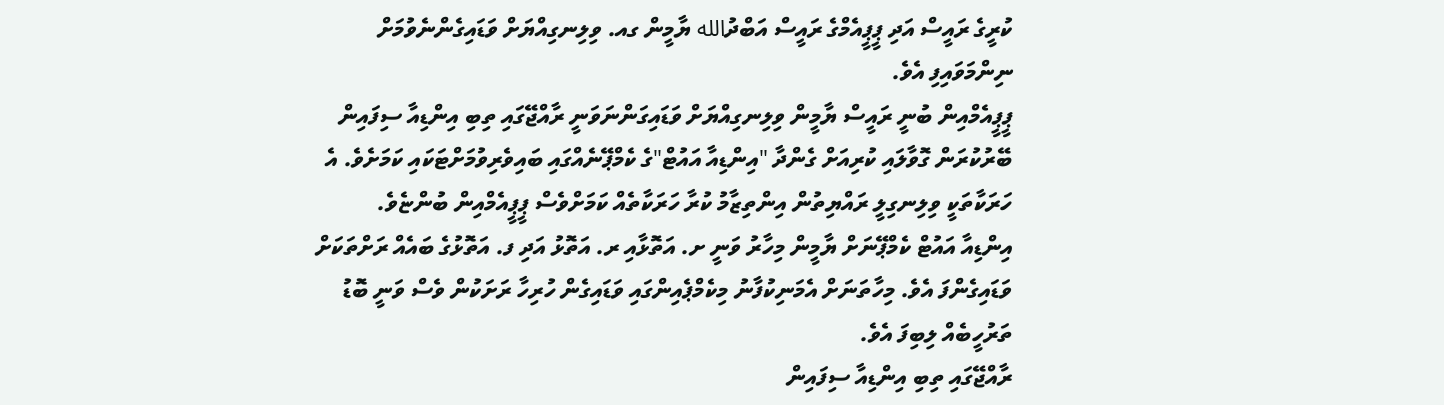ކުރީގެ ރައީސް އަދި ޕީޕީއެމްގެ ރައީސް އަބްދުالله ޔާމީން ގއ. ވިލިނގިއްޔަށް ވަޑައިގެންނެވުމަށް ނިންމަވައިފި އެވެ.
ޕީޕީއެމްއިން ބުނީ ރައީސް ޔާމީން ވިލިނގިއްޔަށް ވަޑައިގަންނަވަނީ ރާއްޖޭގައި ތިބި އިންޑިއާ ސިފައިން ބޭރުކުރަން ގޮވާލައި ކުރިއަށް ގެންދާ "އިންޑިއާ އައުޓް"ގެ ކެމްޕޭނެއްގައި ބައިވެރިވުމަށްޓަކައި ކަމަށެވެ. އެ ހަރަކާތަކީ ވިލިނގިލީ ރައްޔިތުން އިންތިޒާމު ކުރާ ހަރަކާތެއް ކަމަށްވެސް ޕީޕީއެމްއިން ބުންޏެވެ.
އިންޑިއާ އައުޓް ކެމްޕޭނަށް ޔާމީން މިހާރު ވަނީ ށ. އަތޮޅާއި ރ. އަތޮޅު އަދި ފ. އަތޮޅުގެ ބައެއް ރަށްތަކަށް ވަޑައިގެންފަ އެވެ. މިހާތަނަށް އެމަނިކުފާނު މިކެމްޕެއިންގައި ވަޑައިގެން ހުރިހާ ރަށަކުން ވެސް ވަނީ ބޮޑު ތަރުހީބެއް ލިބިފަ އެވެ.
ރާއްޖޭގައި ތިބި އިންޑިއާ ސިފައިން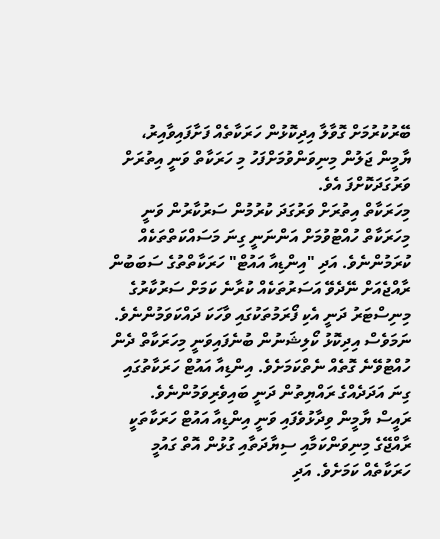ބޭރުކުރުމަށް ގޮވާލާ އިދިކޮޅުން ހަރަކާތެއް ފަށާފައިވާއިރު، ޔާމީން ޖަލުން މިނިވަންވުމަށްފަހު މި ހަރަކާތް ވަނީ އިތުރަށް ވަރުގަދަކޮށްފަ އެވެ.
މިހަރަކާތް އިތުރަށް ވަރުގަދަ ކުރުމުން ސަރުކާރުން ވަނީ މިހަރަކާތް ހުއްޓުވުމަށް އަންނަނީ ގިނަ މަސައްކަތްތަކެއް ކުރަމުންނެވެ. އަދި "އިންޑިއާ އައުޓް" ހަރަކާތްތުގެ ސަބަބުން ރާއްޖެއަށް ނޭދެވޭ އަސަރުތަކެއް ކުރާނެ ކަމަށް ސަރުކާރުގެ މިނިސްޓަރު ދަނީ އެކި ފޯރަމުތަކުގައި ވާހަކަ ދައްކަވަމުންނެވެ.
ނަމަވެސް އިދިކޮޅު ކޯލިޝަނުން ބުނެފައިވަނީ މިހަރަކާތް ދެން ހުއްޓުވޭނެ ގޮތެއް ނެތްކަމަށެވެ. އިންޑިއާ އައުޓް ހަރަކާތުގައި ގިނަ އަދަދެއްގެ ރައްޔިތުން ދަނީ ބައިވެރިވަމުންނެވެ.
ރައީސް ޔާމީން ވިދާޅުވެފައި ވަނީ އިންޑިއާ އައުޓް ހަރަކާތަކީ ރާއްޖޭގެ މިނިވަންކަމާއި ސިޔާދަތާއި ގުޅުން އޮތް ގައުމީ ހަރަކާތެއް ކަމަށެވެ. އަދި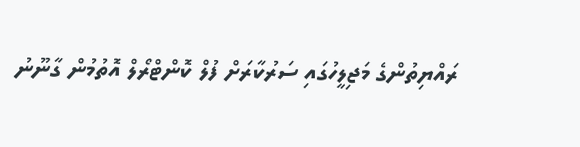ރައްޔިތުންގެ މަޖިލީހުގައި ސަރުކާރަށް ފުލް ކޮންޓްރޯލް އޮތުމުން ގާނޫނު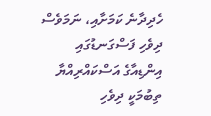ހެދިދާނެ ކަމަށާއި، ނަމަވެސް ދިވެހި ފަސްގަނޑުގައި އިންޑިއާގެ އަސްކައްރިއްޔާ ތިބުމަކީ ދިވެހި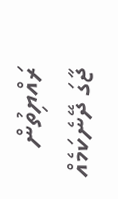ރައްޔިތުން ޖާގަ ދޭނެކަމެއް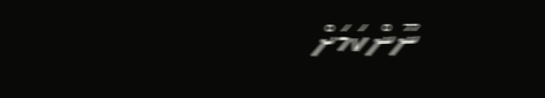ނޫންކަމަށް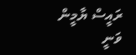ރައީސް ޔާމީން ވަނީ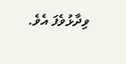ވިދާޅުވެފަ އެވެ.